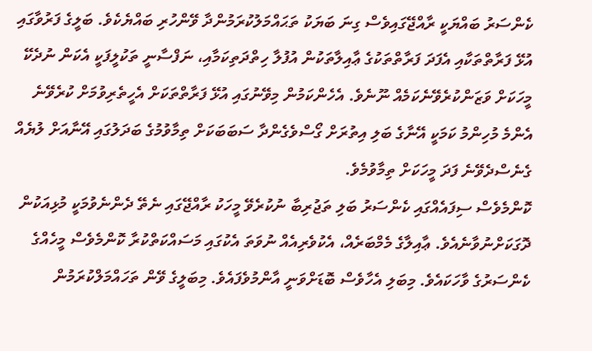ކެންސަރު ބައްޔަކީ ރާއްޖޭގައިވެސް ގިނަ ބަޔަކު ތަޙައްމަލުކުރަމުންދާ ވޭންހުރި ބައްޔެކެވެ. ބަލީގެ ފަރުވާގައި އުޅޭ ފަރާތްތަކާއި އެފަދަ ފަރާތްތަކުގެ ޢާއިލާތަކުން އުފުލާ ހިތްދަތިކަމާއި، ނަފްސާނީ ތަކުލީފަކީ އެކަން ނުދެކޭ މީހަކަށް ވަޒަންކުރެވޭނެކަމެއް ނޫނެވެ. އެހެންކަމުން މިވޭނުގައި އުޅޭ ފަރާތްތަކަށް އެހީތެރިވުމަށް ކުރެވޭނެ އެންމެ މުހިންމު ކަމަކީ އޭނާގެ ބަލި އިތުރަށް ގޯސްވެގެންދާ ސަބަބަކަށް ތިމާވުމުގެ ބަދަލުގައި އޭނާއަށް ލުޔެއް ގެނެސްދެވޭނެ ފަދަ މީހަކަށް ތިމާވުމެވެ.
ކޮންމެވެސް ސިފައެއްގައި ކެންސަރު ބަލި ތަޖުރިބާ ނުކުރެވޭ މީހަކު ރާއްޖޭގައި ނެތޭ ދެންނެވުމަކީ މުޅިއަކުން ދޮގަކަށްނުވާނެއެވެ. ޢާއިލާގެ މެމްބަރެއް، އެކުވެރިއެއް ނުވަތަ އެކުގައި މަސައްކަތްކުރާ ކޮންމެވެސް މީހެއްގެ ކެންސަރުގެ ވާހަކައެވެ. މިބަލި އެހާވެސް ބޮޑަށްވަނީ އާންމުވެފައެވެ. މިބަލީގެ ވޭން ތަހައްމަލްކުރަމުން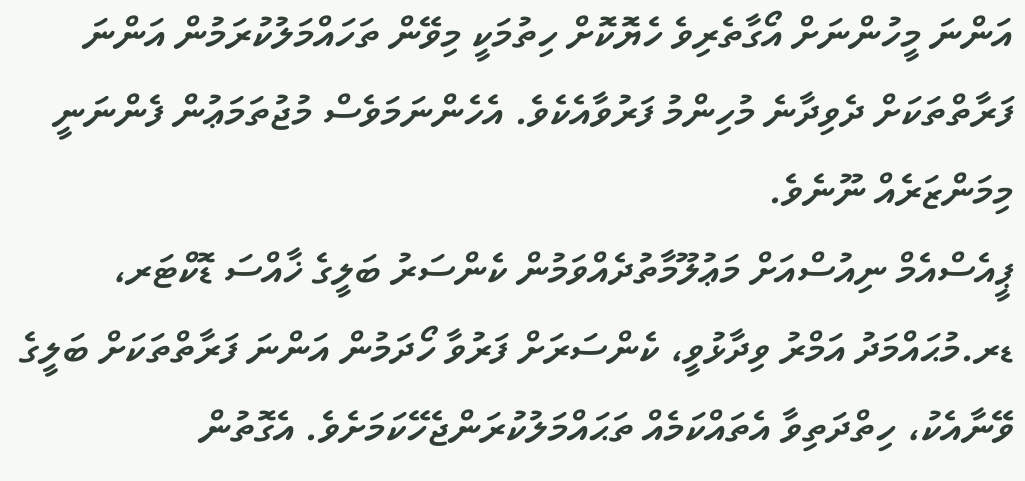އަންނަ މީހުންނަށް އޯގާތެރިވެ ހެޔޮކޮށް ހިތުމަކީ މިވޭން ތަހައްމަލުކުރަމުން އަންނަ ފަރާތްތަކަށް ދެވިދާނެ މުހިންމު ފަރުވާއެކެވެ. އެހެންނަމަވެސް މުޖުތަމަޢުން ފެންނަނީ މިމަންޒަރެއް ނޫނެވެ.
ޕީއެސްއެމް ނިއުސްއަށް މަޢުލޫމާތުދެއްވަމުން ކެންސަރު ބަލީގެ ޚާއްސަ ޑޮކްޓަރ، ޑރ.މުޙައްމަދު އަމްރު ވިދާޅުވީ، ކެންސަރަށް ފަރުވާ ހޯދަމުން އަންނަ ފަރާތްތަކަށް ބަލީގެ ވޭނާއެކު، ހިތްދަތިވާ އެތައްކަމެއް ތަޙައްމަލުކުރަންޖެހޭކަމަށެވެ. އެގޮތުން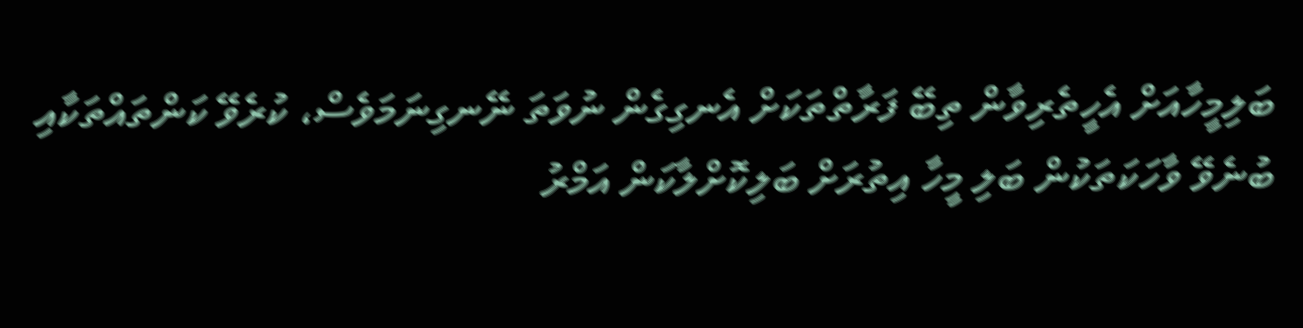ބަލިމީހާއަށް އެހީތެރިވާން ތިބޭ ފަރާތްތަކަށް އެނގިގެން ނުވަތަ ނޭނގިނަމަވެސް، ކުރެވޭ ކަންތައްތަކާއި ބުނެވޭ ވާހަކަތަކުން ބަލި މީހާ އިތުރަށް ބަލިކޮށްލާކަން އަމްރު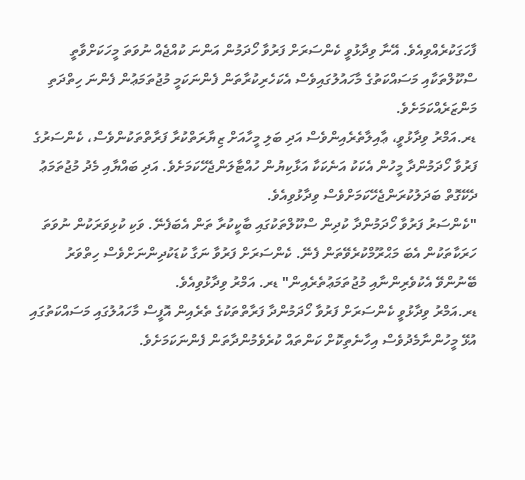ފާހަގަކުރެއްވިއެވެ. އޭނާ ވިދާޅުވީ ކެންސަރަށް ފަރުވާ ހޯދަމުން އަންނަ ކުއްޖެއް ނުވަތަ މީހަކަށްވާތީ ސްކޫލްތަކާއި މަސައްކަތުގެ މާހައުލުގައިވެސް އެކަހެރިކުރާތަން ފެންނަކަމީ މުޖުތަމަޢުން ފެންނަ ހިތްދަތި މަންޒަރެއްކަމަށެވެ.
ޑރ.އަމްރު ވިދާޅުވީ، ޢާއިލާތެރެއިންވެސް އަދި ބަލި މީހާއަށް ޒިޔާރަތްކުރާ ފަރާތްތަކުންވެސް، ކެންސަރުގެ ފަރުވާ ހޯދަމުންދާ މީހުން އެކަކު އަނެކަކާ އަޅާކިޔުން ހުއްޓާލަންޖެހޭކަމަށެވެ. އަދި ބައްޔާއި މެދު މުޖުތަމަޢު ދެކޭގޮތް ބަދަލުކުރަންޖެހޭކަމަށްވެސް ވިދާޅުވިއެވެ.
"ކެންސަރު ފަރުވާ ހޯދަމުންދާ ކުދިން ސްކޫލްތަކުގައި ބާކީކުރާ ތަން އެބަފެނޭ. ވަކި ކުޅިވަރަކުން ނުވަތަ ހަރަކާތަކުން އެބަ މަޙްރޫމްކުރެވޭތަން ފެނޭ. ކެންސަރަށް ފަރުވާ ނަގާ ކުޑަކުދިންނަށްވެސް ހިތްވަރު ބޭނުންވޭ އެކުވެރިންނާއި މުޖުތަމަޢުތެރެއިން" ޑރ. އަމްރު ވިދާޅުވިއެވެ.
ޑރ.އަމްރު ވިދާޅުވީ ކެންސަރަށް ފަރުވާ ހޯދަމުންދާ ފަރާތްތަކުގެ ތެރެއިން އޮފީސް މާހައުލުގައި މަސައްކަތުގައި އުޅޭ މީހުންނާމެދުވެސް އިހާނެތިކޮށް ކަންތައް ކުރެވެމުންދާތަން ފެންނަކަމަށެވެ.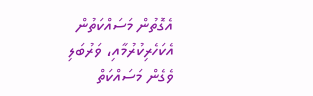އެގޮތުން މަސައްކަތުން އެކަހެރިކުރުމާއި، ވަރުބަލި ވެގެން މަސައްކަތް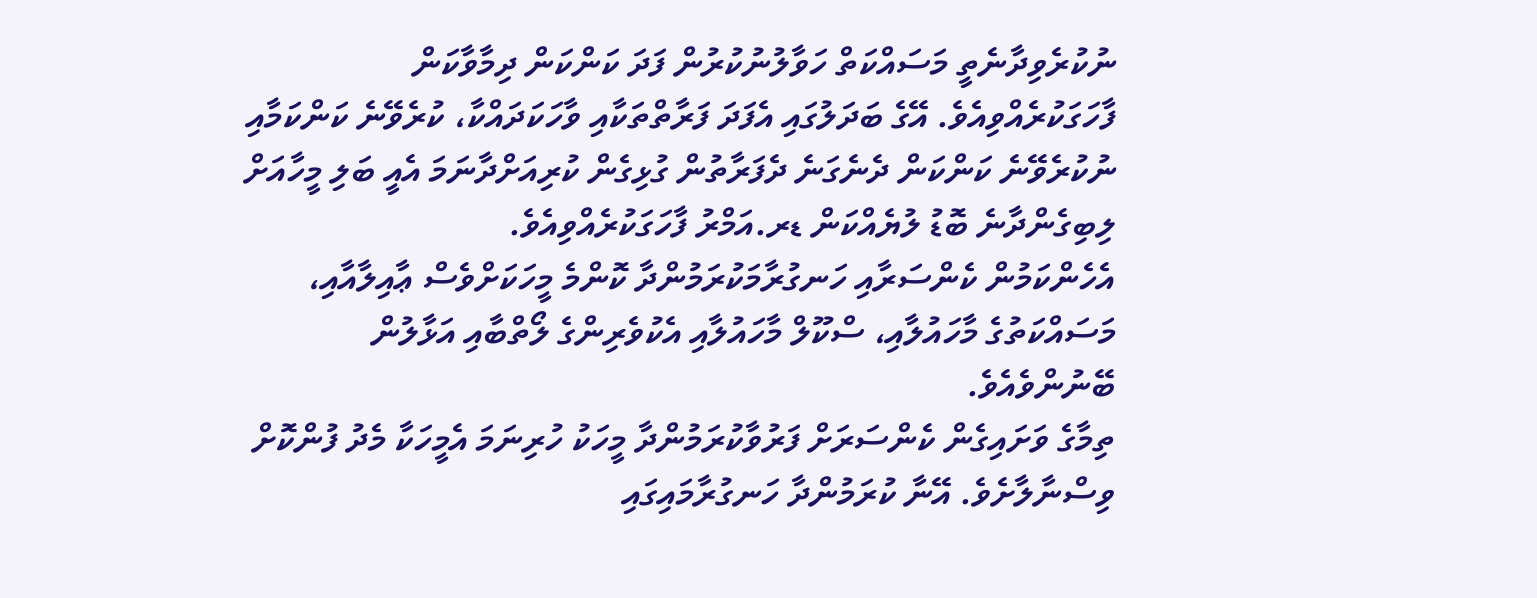ނުކުރެވިދާނެތީ މަސައްކަތް ހަވާލުނުކުރުން ފަދަ ކަންކަން ދިމާވާކަން ފާހަގަކުރެއްވިއެވެ. އޭގެ ބަދަލުގައި އެފަދަ ފަރާތްތަކާއި ވާހަކަދައްކާ، ކުރެވޭނެ ކަންކަމާއި ނުކުރެވޭނެ ކަންކަން ދެނެގަނެ ދެފަރާތުން ގުޅިގެން ކުރިއަށްދާނަމަ އެއީ ބަލި މީހާއަށް ލިބިގެންދާނެ ބޮޑު ލުޔެއްކަން ޑރ.އަމްރު ފާހަގަކުރެއްވިއެވެ.
އެހެންކަމުން ކެންސަރާއި ހަނގުރާމަކުރަމުންދާ ކޮންމެ މީހަކަށްވެސް ޢާއިލާއާއި، މަސައްކަތުގެ މާހައުލާއި، ސްކޫލް މާހައުލާއި އެކުވެރިންގެ ލޯތްބާއި އަޅާލުން ބޭނުންވެއެވެ.
ތިމާގެ ވަށައިގެން ކެންސަރަށް ފަރުވާކުރަމުންދާ މީހަކު ހުރިނަމަ އެމީހަކާ މެދު ފުންކޮށް ވިސްނާލާށެވެ. އޭނާ ކުރަމުންދާ ހަނގުރާމައިގައި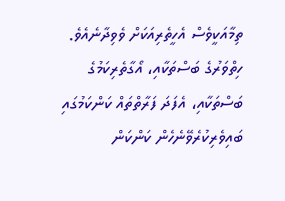ތިމާއަކީވެސް އެހީތެރިއަކަށް ވެވިދާނެއެވެ. ހިތްވަރުގެ ބަސްތަކާއި، އޯގާތެރިކަމުގެ ބަސްތަކާއި، އެފަދަ ފަރާތްތައް ކަންކަމުގައި ބައިވެރިކުރެވޭނެހެން ކަންކަން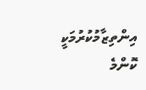އިންތިޒާމުކުރުމަކީ ކޮންމެ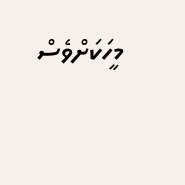މީހަކަށްވެސް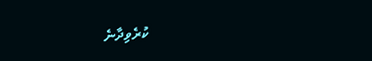ކުރެވިދާނެ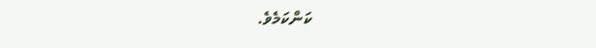ކަންކަމެވެ.